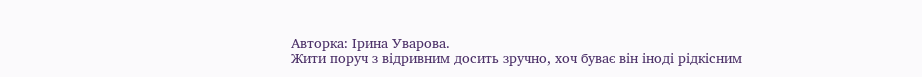Авторка: Ірина Уварова.
Жити поруч з відривним досить зручно, хоч буває він іноді рідкісним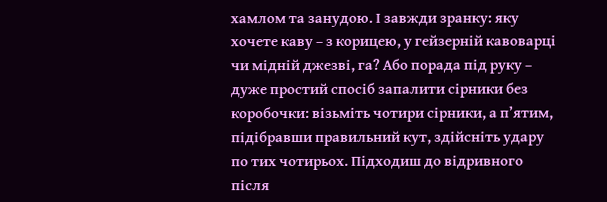хамлом та занудою. І завжди зранку: яку хочете каву – з корицею, у гейзерній кавоварці чи мідній джезві, га? Або порада під руку – дуже простий спосіб запалити сірники без коробочки: візьміть чотири сірники, а п’ятим, підібравши правильний кут, здійсніть удару по тих чотирьох. Підходиш до відривного після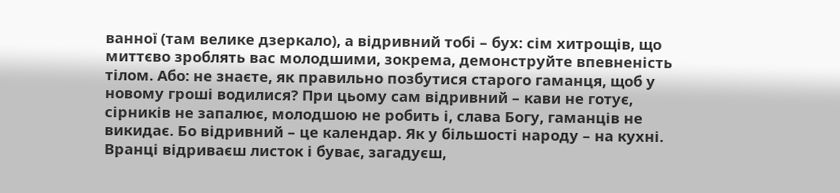ванної (там велике дзеркало), а відривний тобі – бух: сім хитрощів, що миттєво зроблять вас молодшими, зокрема, демонструйте впевненість тілом. Або: не знаєте, як правильно позбутися старого гаманця, щоб у новому гроші водилися? При цьому сам відривний – кави не готує, сірників не запалює, молодшою не робить і, слава Богу, гаманців не викидає. Бо відривний – це календар. Як у більшості народу – на кухні.
Вранці відриваєш листок і буває, загадуєш,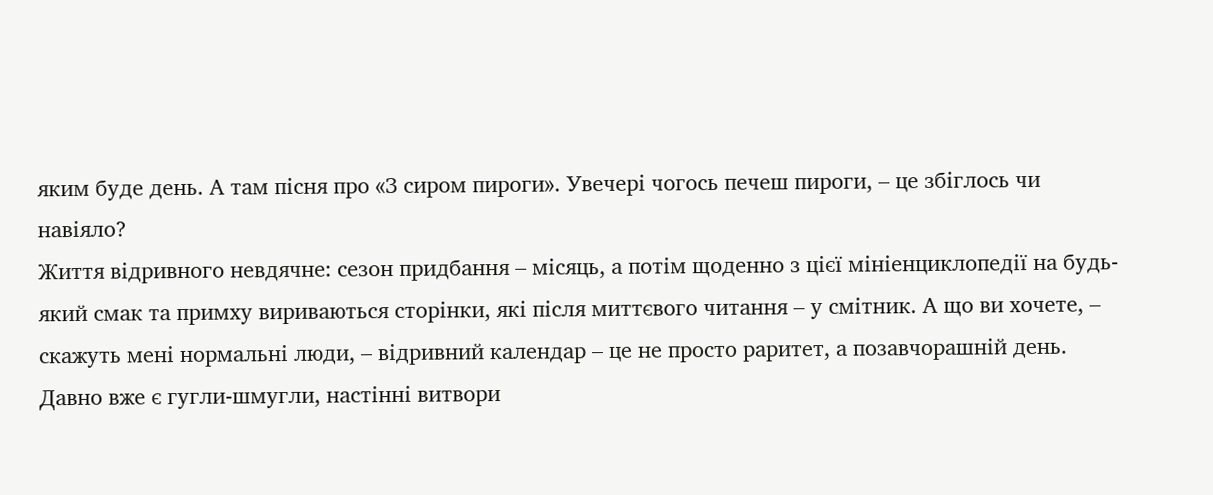яким буде день. А там пісня про «З сиром пироги». Увечері чогось печеш пироги, – це збіглось чи навіяло?
Життя відривного невдячне: сезон придбання – місяць, а потім щоденно з цієї мініенциклопедії на будь-який смак та примху вириваються сторінки, які після миттєвого читання – у смітник. А що ви хочете, – скажуть мені нормальні люди, – відривний календар – це не просто раритет, а позавчорашній день. Давно вже є гугли-шмугли, настінні витвори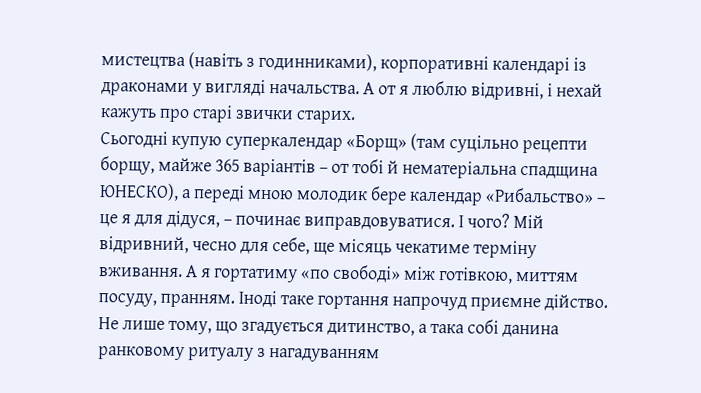мистецтва (навіть з годинниками), корпоративні календарі із драконами у вигляді начальства. А от я люблю відривні, і нехай кажуть про старі звички старих.
Сьогодні купую суперкалендар «Борщ» (там суцільно рецепти борщу, майже 365 варіантів – от тобі й нематеріальна спадщина ЮНЕСКО), а переді мною молодик бере календар «Рибальство» – це я для дідуся, – починає виправдовуватися. І чого? Мій відривний, чесно для себе, ще місяць чекатиме терміну вживання. А я гортатиму «по свободі» між готівкою, миттям посуду, пранням. Іноді таке гортання напрочуд приємне дійство. Не лише тому, що згадується дитинство, а така собі данина ранковому ритуалу з нагадуванням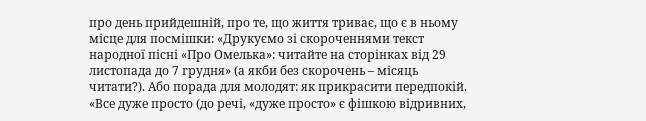про день прийдешній, про те, що життя триває, що є в ньому місце для посмішки: «Друкуємо зі скороченнями текст народної пісні «Про Омелька»: читайте на сторінках від 29 листопада до 7 грудня» (а якби без скорочень – місяць читати?). Або порада для молодят: як прикрасити передпокій. «Все дуже просто (до речі, «дуже просто» є фішкою відривних,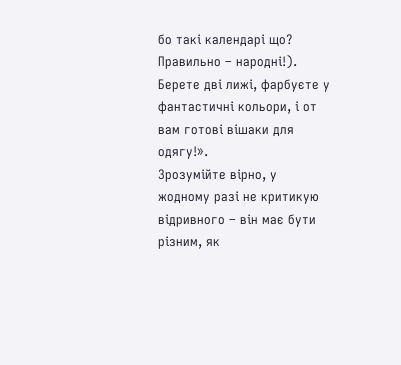бо такі календарі що? Правильно – народні!). Берете дві лижі, фарбуєте у фантастичні кольори, і от вам готові вішаки для одягу!».
Зрозумійте вірно, у жодному разі не критикую відривного – він має бути різним, як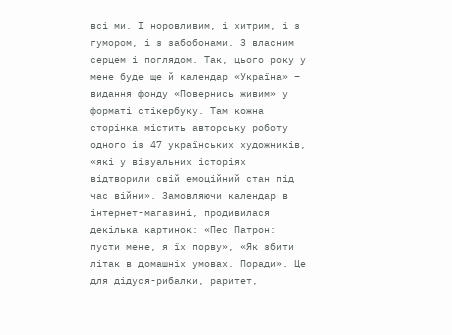всі ми. І норовливим, і хитрим, і з гумором, і з забобонами. З власним серцем і поглядом. Так, цього року у мене буде ще й календар «Україна» – видання фонду «Повернись живим» у форматі стікербуку. Там кожна сторінка містить авторську роботу одного із 47 українських художників, «які у візуальних історіях відтворили свій емоційний стан під час війни». Замовляючи календар в інтернет-магазині, продивилася декілька картинок: «Пес Патрон: пусти мене, я їх порву», «Як збити літак в домашніх умовах. Поради». Це для дідуся-рибалки, раритет,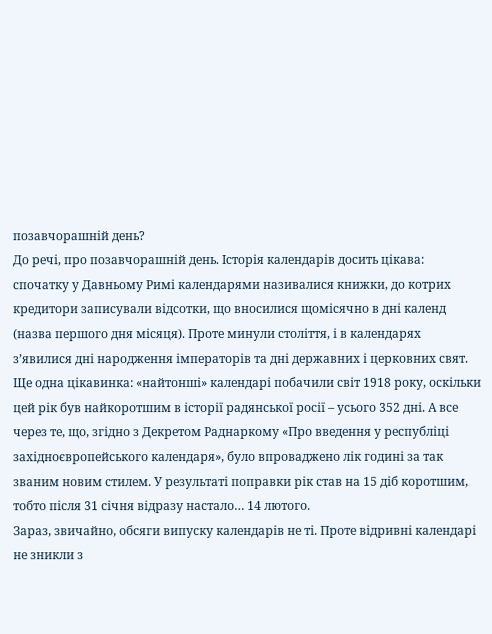позавчорашній день?
До речі, про позавчорашній день. Історія календарів досить цікава: спочатку у Давньому Римі календарями називалися книжки, до котрих кредитори записували відсотки, що вносилися щомісячно в дні календ (назва першого дня місяця). Проте минули століття, і в календарях з’явилися дні народження імператорів та дні державних і церковних свят.
Ще одна цікавинка: «найтонші» календарі побачили світ 1918 року, оскільки цей рік був найкоротшим в історії радянської росії – усього 352 дні. А все через те, що, згідно з Декретом Раднаркому «Про введення у республіці західноєвропейського календаря», було впроваджено лік годині за так званим новим стилем. У результаті поправки рік став на 15 діб коротшим, тобто після 31 січня відразу настало… 14 лютого.
Зараз, звичайно, обсяги випуску календарів не ті. Проте відривні календарі не зникли з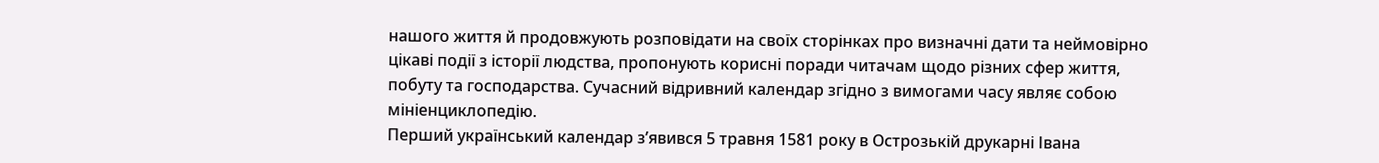нашого життя й продовжують розповідати на своїх сторінках про визначні дати та неймовірно цікаві події з історії людства, пропонують корисні поради читачам щодо різних сфер життя, побуту та господарства. Сучасний відривний календар згідно з вимогами часу являє собою мініенциклопедію.
Перший український календар з’явився 5 травня 1581 року в Острозькій друкарні Івана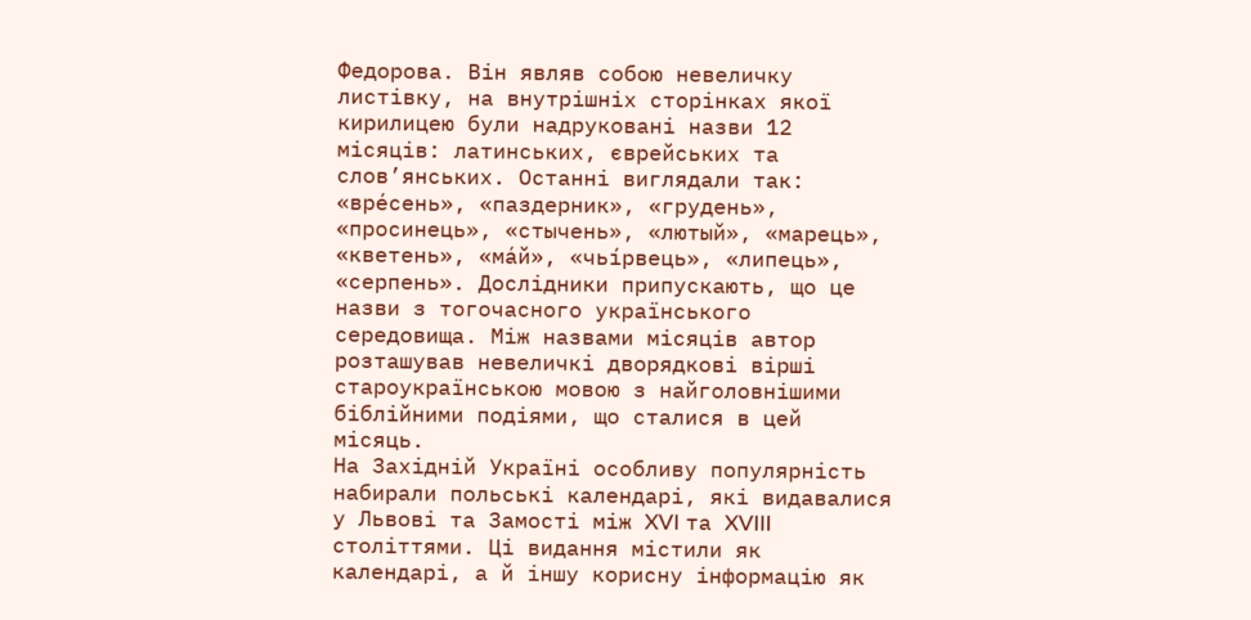Федорова. Він являв собою невеличку листівку, на внутрішніх сторінках якої кирилицею були надруковані назви 12 місяців: латинських, єврейських та слов’янських. Останні виглядали так: «врéсень», «паздерник», «грудень», «просинець», «стычень», «лютый», «марець», «кветень», «мáй», «чьíрвець», «липець», «серпень». Дослідники припускають, що це назви з тогочасного українського середовища. Між назвами місяців автор розташував невеличкі дворядкові вірші староукраїнською мовою з найголовнішими біблійними подіями, що сталися в цей місяць.
На Західній Україні особливу популярність набирали польські календарі, які видавалися у Львові та Замості між XVI та XVIII століттями. Ці видання містили як календарі, а й іншу корисну інформацію як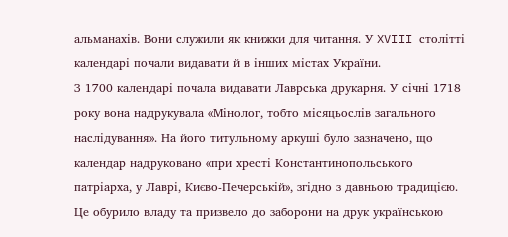альманахів. Вони служили як книжки для читання. У XVIII столітті календарі почали видавати й в інших містах України.
З 1700 календарі почала видавати Лаврська друкарня. У січні 1718 року вона надрукувала «Мінолог, тобто місяцьослів загального наслідування». На його титульному аркуші було зазначено, що календар надруковано «при хресті Константинопольського патріарха, у Лаврі, Києво-Печерській», згідно з давньою традицією. Це обурило владу та призвело до заборони на друк українською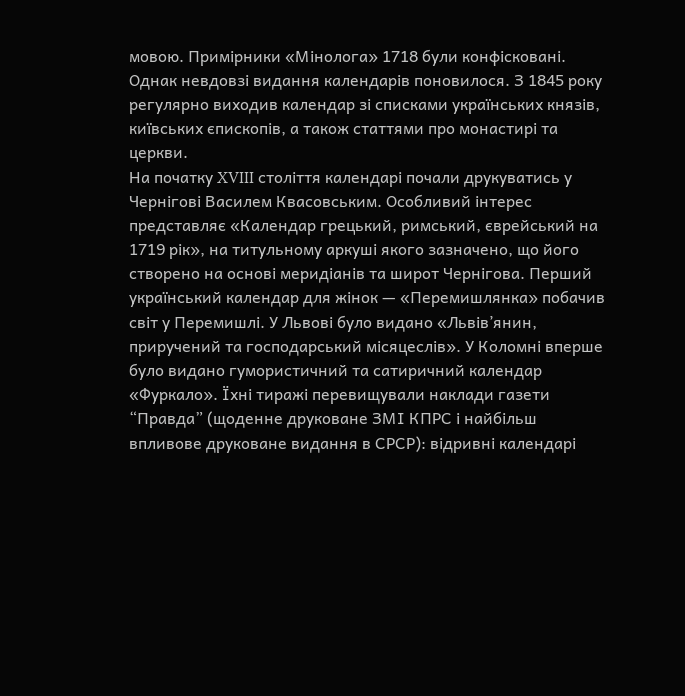мовою. Примірники «Мінолога» 1718 були конфісковані.
Однак невдовзі видання календарів поновилося. З 1845 року регулярно виходив календар зі списками українських князів, київських єпископів, а також статтями про монастирі та церкви.
На початку XVIII століття календарі почали друкуватись у Чернігові Василем Квасовським. Особливий інтерес представляє «Календар грецький, римський, єврейський на 1719 рік», на титульному аркуші якого зазначено, що його створено на основі меридіанів та широт Чернігова. Перший український календар для жінок — «Перемишлянка» побачив світ у Перемишлі. У Львові було видано «Львів’янин, приручений та господарський місяцеслів». У Коломні вперше було видано гумористичний та сатиричний календар «Фуркало». Їхні тиражі перевищували наклади газети “Правда” (щоденне друковане ЗМІ КПРС і найбільш впливове друковане видання в СРСР): відривні календарі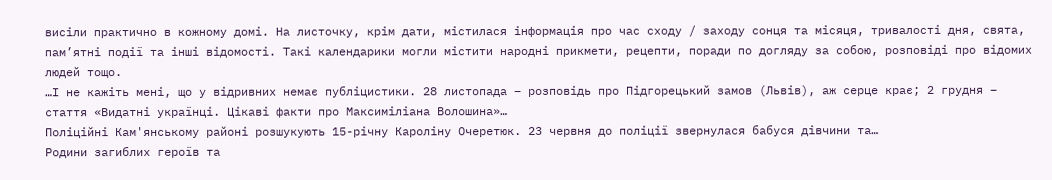висіли практично в кожному домі. На листочку, крім дати, містилася інформація про час сходу / заходу сонця та місяця, тривалості дня, свята, пам’ятні події та інші відомості. Такі календарики могли містити народні прикмети, рецепти, поради по догляду за собою, розповіді про відомих людей тощо.
…І не кажіть мені, що у відривних немає публіцистики. 28 листопада – розповідь про Підгорецький замов (Львів), аж серце крає; 2 грудня – стаття «Видатні українці. Цікаві факти про Максиміліана Волошина»…
Поліційні Кам'янському районі розшукують 15-річну Кароліну Очеретюк. 23 червня до поліції звернулася бабуся дівчини та…
Родини загиблих героїв та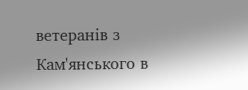ветеранів з Кам'янського в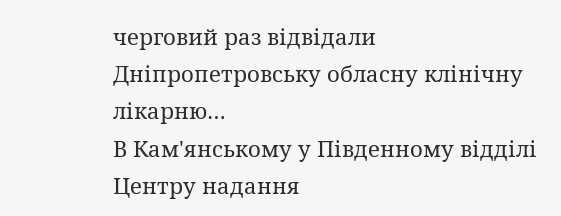черговий раз відвідали Дніпропетровську обласну клінічну лікарню…
В Кам'янському у Південному відділі Центру надання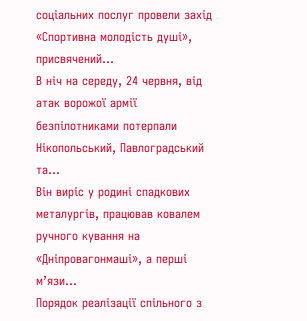соціальних послуг провели захід «Спортивна молодість душі», присвячений…
В ніч на середу, 24 червня, від атак ворожої армії безпілотниками потерпали Нікопольський, Павлоградський та…
Він виріс у родині спадкових металургів, працював ковалем ручного кування на «Дніпровагонмаші», а перші м’язи…
Порядок реалізації спільного з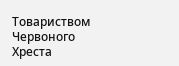Товариством Червоного Хреста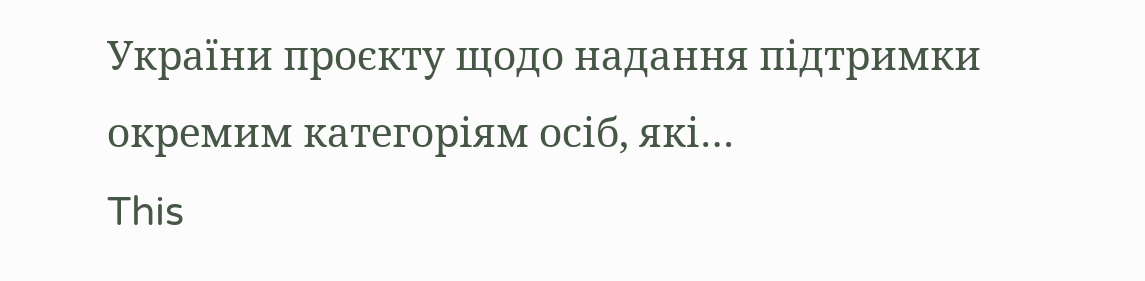України проєкту щодо надання підтримки окремим категоріям осіб, які…
This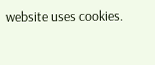website uses cookies.